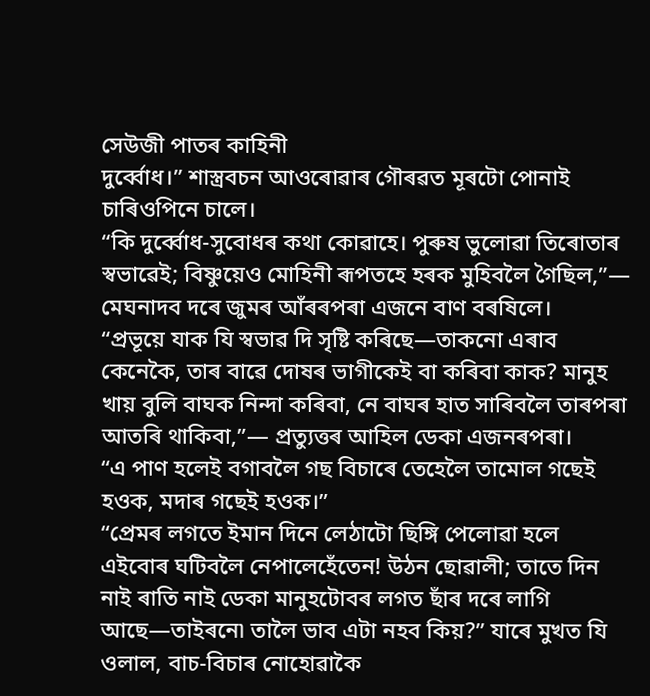সেউজী পাতৰ কাহিনী
দুৰ্ব্বোধ।” শাস্ত্ৰবচন আওৰোৱাৰ গৌৰৱত মূৰটো পোনাই চাৰিওপিনে চালে।
“কি দুৰ্ব্বোধ-সুবোধৰ কথা কোৱাহে। পুৰুষ ভুলোৱা তিৰোতাৰ স্বভাৱেই; বিষ্ণুয়েও মোহিনী ৰূপতহে হৰক মুহিবলৈ গৈছিল,”— মেঘনাদব দৰে জুমৰ আঁৰৰপৰা এজনে বাণ বৰষিলে।
“প্ৰভূয়ে যাক যি স্বভাৱ দি সৃষ্টি কৰিছে—তাকনো এৰাব কেনেকৈ, তাৰ বাৱে দোষৰ ভাগীকেই বা কৰিবা কাক? মানুহ খায় বুলি বাঘক নিন্দা কৰিবা, নে বাঘৰ হাত সাৰিবলৈ তাৰপৰা আতৰি থাকিবা,”— প্ৰত্যুত্তৰ আহিল ডেকা এজনৰপৰা।
“এ পাণ হলেই বগাবলৈ গছ বিচাৰে তেহেলৈ তামোল গছেই হওক, মদাৰ গছেই হওক।”
“প্ৰেমৰ লগতে ইমান দিনে লেঠাটো ছিঙ্গি পেলোৱা হলে এইবোৰ ঘটিবলৈ নেপালেহেঁতেন! উঠন ছোৱালী; তাতে দিন নাই ৰাতি নাই ডেকা মানুহটোবৰ লগত ছাঁৰ দৰে লাগি আছে—তাইৰনে৷ তালৈ ভাব এটা নহব কিয়?” যাৰে মুখত যি ওলাল, বাচ-বিচাৰ নোহোৱাকৈ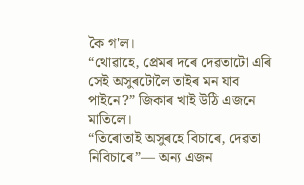কৈ গ'ল।
“থোৱাহে, প্ৰেমৰ দৰে দেৱতাটো এৰি সেই অসুৰটোলৈ তাইৰ মন যাব পাইনে?” জিকাৰ খাই উঠি এজনে মাতিলে।
“তিৰোতাই অসুৰহে বিচাৰে, দেৱতা নিবিচাৰে”— অন্য এজন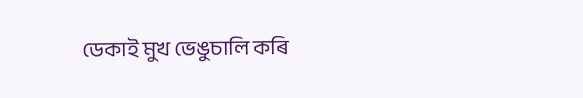ডেকাই মুখ ভেঙুচালি কৰি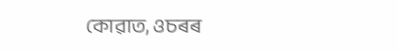কোৱাত, ওচৰৰ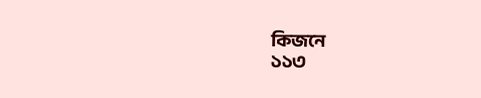কিজনে
১১৩